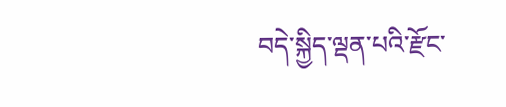བདེ་སྐྱིད་ལྡན་པའི་རྫོང་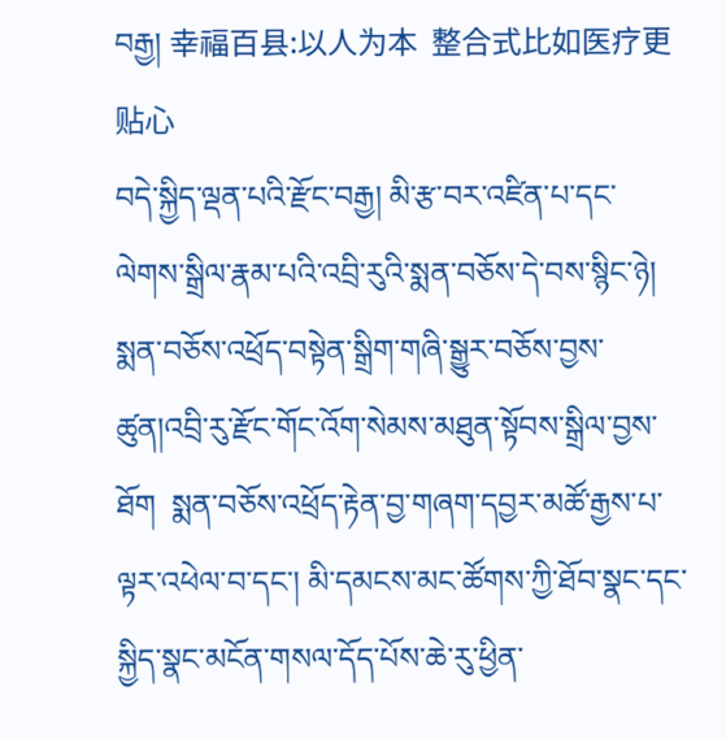བརྒྱ། 幸福百县:以人为本  整合式比如医疗更贴心
བདེ་སྐྱིད་ལྡན་པའི་རྫོང་བརྒྱ། མི་རྩ་བར་འཛིན་པ་དང་ལེགས་སྒྲིལ་རྣམ་པའི་འབྲི་རུའི་སྨན་བཅོས་དེ་བས་སྙིང་ཉེ།
སྨན་བཅོས་འཕྲོད་བསྟེན་སྒྲིག་གཞི་སྒྱུར་བཅོས་བྱས་ཚུན།འབྲི་རུ་རྫོང་གོང་འོག་སེམས་མཐུན་སྟོབས་སྒྲིལ་བྱས་ཐོག  སྨན་བཅོས་འཕྲོད་རྟེན་བྱ་གཞག་དབྱར་མཚོ་རྒྱས་པ་ལྟར་འཕེལ་བ་དང་། མི་དམངས་མང་ཚོགས་ཀྱི་ཐོབ་སྣང་དང་སྐྱིད་སྣང་མངོན་གསལ་དོད་པོས་ཆེ་རུ་ཕྱིན་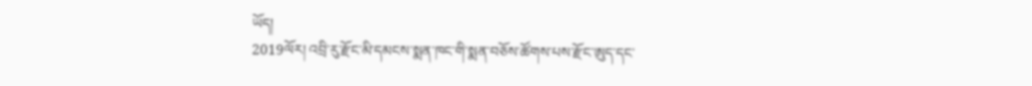ཡོད།
2019ལོར། འབྲི་རུ་རྫོང་མི་དམངས་སྨན་ཁང་གི་སྨན་བཅོས་ཚོགས་པས་རྫོང་ཨུད་དང་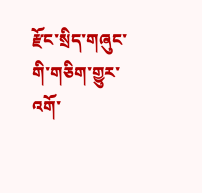རྫོང་སྲིད་གཞུང་གི་གཅིག་གྱུར་འགོ་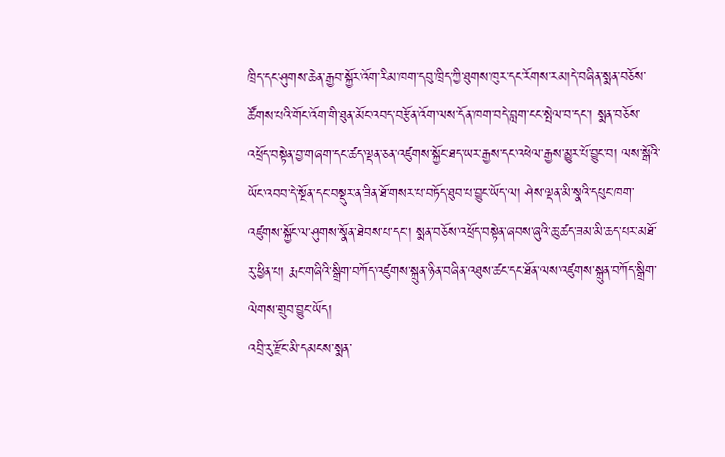ཁྲིད་དང་ཤུགས་ཆེན་རྒྱབ་སྐྱོར་འོག་རིམ་ཁག་དབུ་ཁྲིད་ཀྱི་ཐུགས་ཁུར་དང་རོགས་རམ།དེ་བཞིན་སྨན་བཅོས་ཚོགས་པའི་གོང་འོག་གི་ཐུན་མོང་འབད་བརྩོན་འོག་ལས་དོན་ཁག་བདེ་བླག་ངང་སྤེལ་བ་དང་། སྨན་བཅོས་འཕྲོད་བསྟེན་བྱ་གཞག་དང་ཚད་ལྡན་ཅན་འཛུགས་སྐྱོང་ཐད་ཡར་རྒྱས་དང་འཕེལ་རྒྱས་མྱུར་པོ་བྱུང་བ། ལས་སྒོའི་ཡོང་འབབ་དེ་སྔོན་དང་བསྡུར་ན་ཟིན་ཐོ་གསར་པ་བཏོད་ཐུབ་པ་བྱུང་ཡོད་ལ། ཤེས་ལྡན་མི་སྣའི་དཔུང་ཁག་འཛུགས་སྐྱོང་ལ་ཤུགས་སྣོན་ཐེབས་པ་དང་། སྨན་བཅོས་འཕྲོད་བསྟེན་ཞབས་ཞུའི་ཆུ་ཚད་ཟམ་མི་ཆད་པར་མཐོ་རུ་ཕྱིན་པ། རྨང་གཞིའི་སྒྲིག་བཀོད་འཛུགས་སྐྲུན་ཉིན་བཞིན་འཐུས་ཚང་དང་ཐོན་ལས་འཛུགས་སྐྲུན་བཀོད་སྒྲིག་ལེགས་གྲུབ་བྱུང་ཡོད།
འབྲི་རུ་རྫོང་མི་དམངས་སྨན་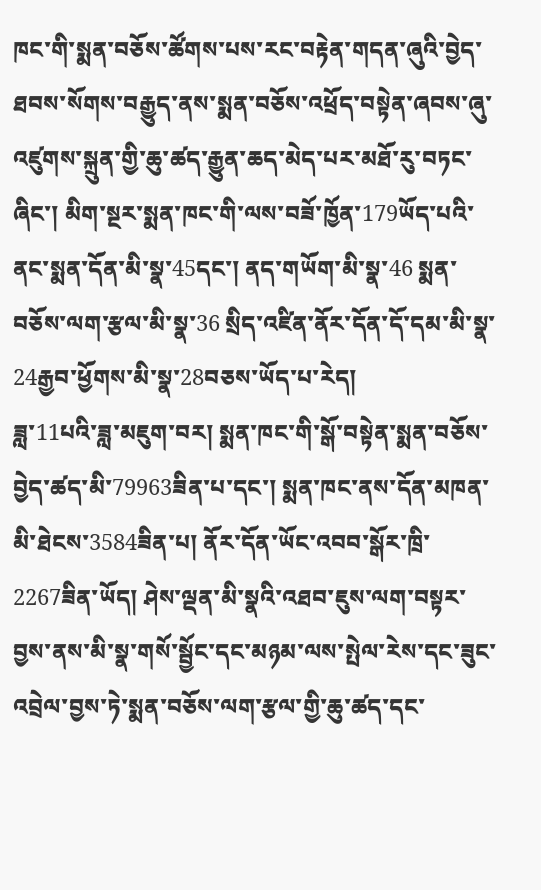ཁང་གི་སྨན་བཅོས་ཚོགས་པས་རང་བརྟེན་གདན་ཞུའི་བྱེད་ཐབས་སོགས་བརྒྱུད་ནས་སྨན་བཅོས་འཕྲོད་བསྟེན་ཞབས་ཞུ་འཛུགས་སྐྲུན་གྱི་ཆུ་ཚད་རྒྱུན་ཆད་མེད་པར་མཐོ་རུ་བཏང་ཞིང་། མིག་སྔར་སྨན་ཁང་གི་ལས་བཟོ་ཁྱོན་179ཡོད་པའི་ནང་སྨན་དོན་མི་སྣ་45དང་། ནད་གཡོག་མི་སྣ་46 སྨན་བཅོས་ལག་རྩལ་མི་སྣ་36 སྲིད་འཛིན་ནོར་དོན་དོ་དམ་མི་སྣ་24རྒྱབ་ཕྱོགས་མི་སྣ་28བཅས་ཡོད་པ་རེད།
ཟླ་11པའི་ཟླ་མཇུག་བར། སྨན་ཁང་གི་སྒོ་བསྟེན་སྨན་བཅོས་བྱེད་ཚད་མི་79963ཟིན་པ་དང་། སྨན་ཁང་ནས་དོན་མཁན་མི་ཐེངས་3584ཟིན་པ། ནོར་དོན་ཡོང་འབབ་སྒོར་ཁྲི་2267ཟིན་ཡོད། ཤེས་ལྡན་མི་སྣའི་འཐབ་ཇུས་ལག་བསྟར་བྱས་ནས་མི་སྣ་གསོ་སྦྱོང་དང་མཉམ་ལས་སྤེལ་རེས་དང་ཟུང་འབྲེལ་བྱས་ཏེ་སྨན་བཅོས་ལག་རྩལ་གྱི་ཆུ་ཚད་དང་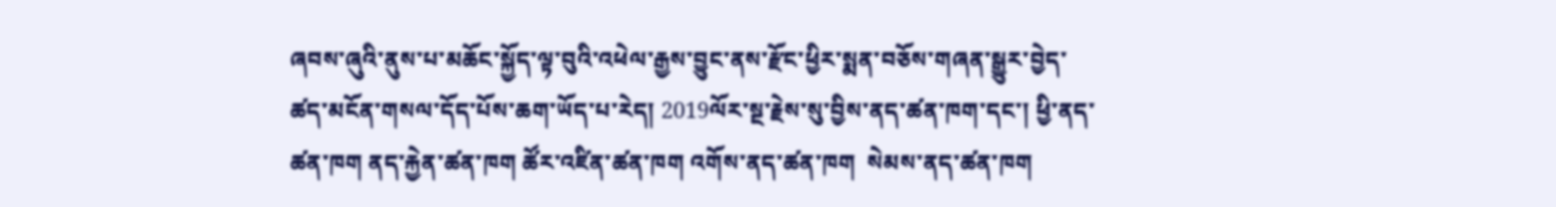ཞབས་ཞུའི་ནུས་པ་མཆོང་སྐྱོད་ལྟ་བུའི་འཕེལ་རྒྱས་བྱུང་ནས་རྫོང་ཕྱིར་སྨན་བཅོས་གཞན་སྒྱུར་བྱེད་ཚད་མངོན་གསལ་དོད་པོས་ཆག་ཡོད་པ་རེད། 2019ལོར་སྔ་རྗེས་སུ་བྱིས་ནད་ཚན་ཁག་དང་། ཕྱི་ནད་ཚན་ཁག ནད་རྐྱེན་ཚན་ཁག ཚོར་འཛིན་ཚན་ཁག འགོས་ནད་ཚན་ཁག  སེམས་ནད་ཚན་ཁག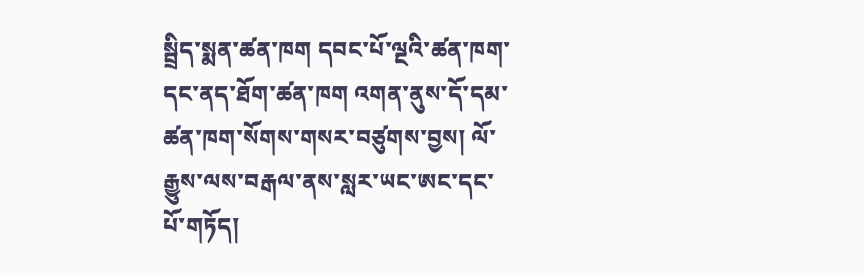སྦྲིད་སྨན་ཚན་ཁག དབང་པོ་ལྔའི་ཚན་ཁག་དང་ནད་ཐོག་ཚན་ཁག འགན་ནུས་དོ་དམ་ཚན་ཁག་སོགས་གསར་བཙུགས་བྱས། ལོ་རྒྱུས་ལས་བརྒལ་ནས་སླར་ཡང་ཨང་དང་པོ་གཏོད།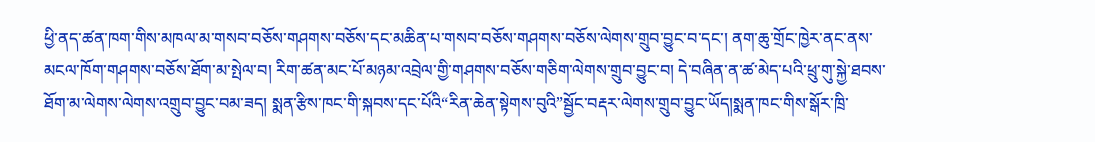ཕྱི་ནད་ཚན་ཁག་གིས་མཁལ་མ་གསབ་བཅོས་གཤགས་བཅོས་དང་མཆིན་པ་གསབ་བཅོས་གཤགས་བཅོས་ལེགས་གྲུབ་བྱུང་བ་དང་། ནག་ཆུ་གྲོང་ཁྱེར་ནང་ནས་མངལ་ཁོག་གཤགས་བཅོས་ཐོག་མ་སྤེལ་བ། རིག་ཚན་མང་པོ་མཉམ་འབྲེལ་གྱི་གཤགས་བཅོས་གཅིག་ལེགས་གྲུབ་བྱུང་བ། དེ་བཞིན་ན་ཚ་མེད་པའི་ཕྲུ་གུ་སྐྱེ་ཐབས་ཐོག་མ་ལེགས་ལེགས་འགྲུབ་བྱུང་བམ་ཟད། སྨན་རྩིས་ཁང་གི་སྐབས་དང་པོའི“རིན་ཆེན་སྟེགས་བུའི”སྦྱོང་བརྡར་ལེགས་གྲུབ་བྱུང་ཡོད།སྨན་ཁང་གིས་སྒོར་ཁྲི་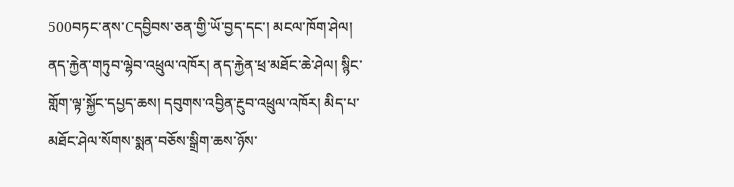500བཏང་ནས་Cདབྱིབས་ཅན་གྱི་ཡོ་བྱད་དང་། མངལ་ཁོག་ཤེལ། ནད་རྐྱེན་གཏུབ་ལྷེབ་འཕྲུལ་འཁོར། ནད་རྐྱེན་ཕྲ་མཐོང་ཆེ་ཤེལ། སྙིང་གློག་ལྟ་སྐྱོང་དཔྱད་ཆས། དབུགས་འབྱིན་རྔུབ་འཕྲུལ་འཁོར། མིད་པ་མཐོང་ཤེལ་སོགས་སྨན་བཅོས་སྒྲིག་ཆས་ཉོས་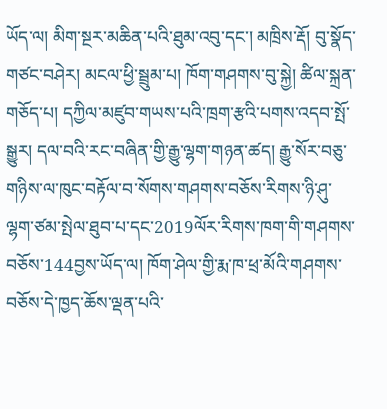ཡོད་ལ། མིག་སྔར་མཆིན་པའི་ཐུམ་འབུ་དང་། མཁྲིས་རྡོ། བུ་སྣོད་གཙང་བཤེར། མངལ་ཕྱི་སྦྲུམ་པ། ཁོག་གཤགས་བུ་སྐྱེ། ཚིལ་སྐྲན་གཅོད་པ། དཀྱིལ་མཛུབ་གཡས་པའི་ཁྲག་རྩའི་པགས་འདབ་སྤོ་སྒྱུར། དལ་བའི་རང་བཞིན་གྱི་རྒྱུ་ལྷག་གཉན་ཚད། རྒྱུ་སོར་བཅུ་གཉིས་ལ་ཁུང་བརྟོལ་བ་སོགས་གཤགས་བཅོས་རིགས་ཉི་ཤུ་ལྷག་ཙམ་སྤེལ་ཐུབ་པ་དང་2019ལོར་རིགས་ཁག་གི་གཤགས་བཅོས་144བྱས་ཡོད་ལ། ཁོག་ཤེལ་གྱི་རྨ་ཁ་ཕྲ་མོའི་གཤགས་བཅོས་དེ་ཁྱད་ཆོས་ལྡན་པའི་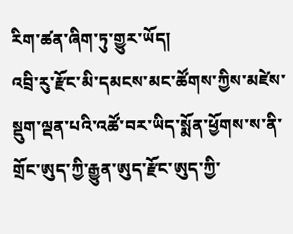རིག་ཚན་ཞིག་ཏུ་གྱུར་ཡོད།
འབྲི་རུ་རྫོང་མི་དམངས་མང་ཚོགས་ཀྱིས་མཛེས་སྡུག་ལྡན་པའི་འཚོ་བར་ཡིད་སྨོན་ཕྱོགས་ས་ནི་གྲོང་ཨུད་ཀྱི་རྒྱུན་ཨུད་རྫོང་ཨུད་ཀྱི་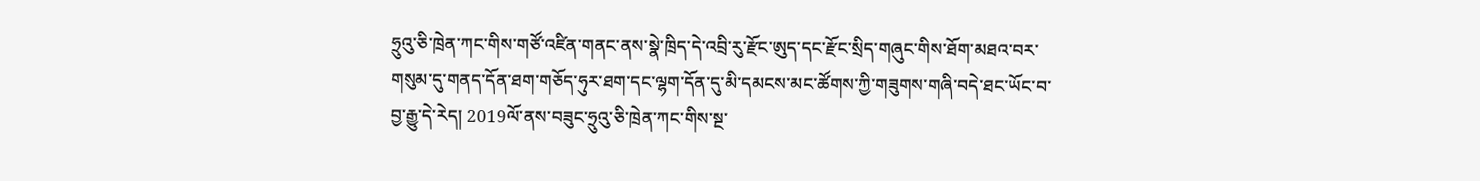ཧྲུའུ་ཅི་ཁྲེན་ཀང་གིས་གཙོ་འཛིན་གནང་ནས་སྣེ་ཁྲིད་དེ་འབྲི་རུ་རྫོང་ཨུད་དང་རྫོང་སྲིད་གཞུང་གིས་ཐོག་མཐའ་བར་གསུམ་དུ་གནད་དོན་ཐག་གཅོད་ཧུར་ཐག་དང་ལྷག་དོན་དུ་མི་དམངས་མང་ཚོགས་ཀྱི་གཟུགས་གཞི་བདེ་ཐང་ཡོང་བ་བྱ་རྒྱུ་དེ་རེད། 2019ལོ་ནས་བཟུང་ཧྲུའུ་ཅི་ཁྲེན་ཀང་གིས་སྔ་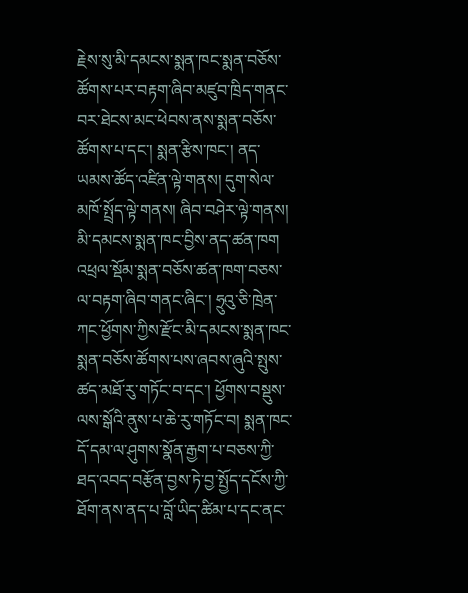རྗེས་སུ་མི་དམངས་སྨན་ཁང་སྨན་བཅོས་ཚོགས་པར་བརྟག་ཞིབ་མཛུབ་ཁྲིད་གནང་བར་ཐེངས་མང་ཕེབས་ནས་སྨན་བཅོས་ཚོགས་པ་དང་། སྨན་རྩིས་ཁང་། ནད་ཡམས་ཚོད་འཛིན་ལྟེ་གནས། དུག་སེལ་མཁོ་སྤྲོད་ལྟེ་གནས། ཞིབ་བཤེར་ལྟེ་གནས། མི་དམངས་སྨན་ཁང་བྱིས་ནད་ཚན་ཁག འཕྲལ་སྡོམ་སྨན་བཅོས་ཚན་ཁག་བཅས་ལ་བརྟག་ཞིབ་གནང་ཞིང་། ཧྲུའུ་ཅི་ཁྲེན་ཀང་ཕྱོགས་ཀྱིས་རྫོང་མི་དམངས་སྨན་ཁང་སྨན་བཅོས་ཚོགས་པས་ཞབས་ཞུའི་སྤུས་ཚད་མཐོ་རུ་གཏོང་བ་དང་། ཕྱོགས་བསྡུས་ལས་སྒོའི་ནུས་པ་ཆེ་རུ་གཏོང་བ། སྨན་ཁང་དོ་དམ་ལ་ཤུགས་སྣོན་རྒྱག་པ་བཅས་ཀྱི་ཐད་འབད་བརྩོན་བྱས་ཏེ་བྱ་སྤྱོད་དངོས་ཀྱི་ཐོག་ནས་ནད་པ་བློ་ཡིད་ཚིམ་པ་དང་ནང་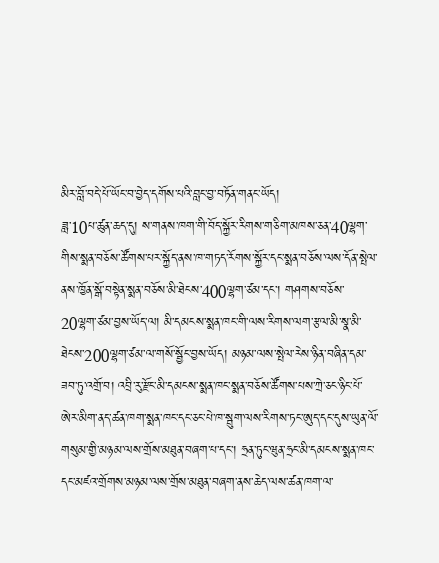མིར་བློ་བདེ་པོ་ཡོང་བ་བྱེད་དགོས་པའི་བླང་བྱ་བཏོན་གནང་ཡོད།
ཟླ་10པ་ཚུན་ཆད་དུ། ས་གནས་ཁག་གི་བོད་སྐྱོར་རིགས་གཅིག་མཁས་ཅན་40ལྷག་གིས་སྨན་བཅོས་ཚོགས་པར་སྐྱོད་ནས་ཁ་གཏད་རོགས་སྐྱོར་དང་སྨན་བཅོས་ལས་དོན་སྤེལ་ནས་ཁྱོན་སྒོ་བསྟེན་སྨན་བཅོས་མི་ཐེངས་400ལྷག་ཙམ་དང་། གཤགས་བཅོས་20ལྷག་ཙམ་བྱས་ཡོད་ལ། མི་དམངས་སྨན་ཁང་གི་ལས་རིགས་ལག་རྩལ་མི་སྣ་མི་ཐེངས་200ལྷག་ཙམ་ལ་གསོ་སྦྱོང་བྱས་ཡོད། མཉམ་ལས་སྤེལ་རེས་ཉིན་བཞིན་དམ་ཟབ་ཏུ་འགྲོ་བ། འབྲི་རུ་རྫོང་མི་དམངས་སྨན་ཁང་སྨན་བཅོས་ཚོགས་པས་ཀྲེ་ཅང་ཉིང་པོ་ཨེར་མིག་ནད་ཚན་ཁག་སྨན་ཁང་དང་ཅང་པེ་ཁ་སྦུག་ལས་རིགས་ཏང་ཨུད་དང་དུས་ཡུན་ལོ་གསུམ་གྱི་མཉམ་ལས་གྲོས་མཐུན་བཞག་པ་དང་། ཧྲན་ཏུང་ཝུན་ཧྲང་མི་དམངས་སྨན་ཁང་དང་མཛའ་གྲོགས་མཉམ་ལས་གྲོས་མཐུན་བཞག་ནས་ཆེད་ལས་ཚན་ཁག་ལ་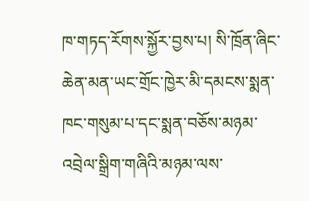ཁ་གཏད་རོགས་སྐྱོར་བྱས་པ། སི་ཁྲོན་ཞིང་ཆེན་མན་ཡང་གྲོང་ཁྱེར་མི་དམངས་སྨན་ཁང་གསུམ་པ་དང་སྨན་བཅོས་མཉམ་འབྲེལ་སྒྲིག་གཞིའི་མཉམ་ལས་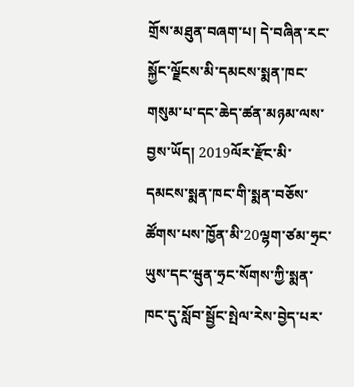གྲོས་མཐུན་བཞག་པ། དེ་བཞིན་རང་སྐྱོང་ལྗོངས་མི་དམངས་སྨན་ཁང་གསུམ་པ་དང་ཆེད་ཚན་མཉམ་ལས་བྱས་ཡོད། 2019ལོར་རྫོང་མི་དམངས་སྨན་ཁང་གི་སྨན་བཅོས་ཚོགས་པས་ཁྱོན་མི་20ལྷག་ཙམ་ཧྲང་ཡུས་དང་ཝུན་ཧྲང་སོགས་ཀྱི་སྨན་ཁང་དུ་སློབ་སྦྱོང་སྤེལ་རེས་བྱེད་པར་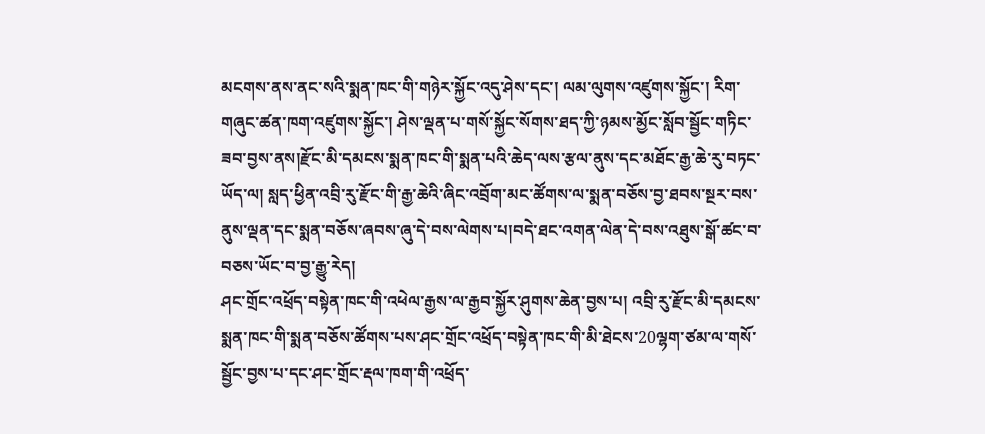མངགས་ནས་ནང་སའི་སྨན་ཁང་གི་གཉེར་སྐྱོང་འདུ་ཤེས་དང་། ལམ་ལུགས་འཛུགས་སྐྱོང་། རིག་གཞུང་ཚན་ཁག་འཛུགས་སྐྱོང་། ཤེས་ལྡན་པ་གསོ་སྐྱོང་སོགས་ཐད་ཀྱི་ཉམས་མྱོང་སློབ་སྦྱོང་གཏིང་ཟབ་བྱས་ནས།རྫོང་མི་དམངས་སྨན་ཁང་གི་སྨན་པའི་ཆེད་ལས་རྩལ་ནུས་དང་མཐོང་རྒྱ་ཆེ་རུ་བཏང་ཡོད་ལ། སླད་ཕྱིན་འབྲི་རུ་རྫོང་གི་རྒྱ་ཆེའི་ཞིང་འབྲོག་མང་ཚོགས་ལ་སྨན་བཅོས་བྱ་ཐབས་སྔར་བས་ནུས་ལྡན་དང་སྨན་བཅོས་ཞབས་ཞུ་དེ་བས་ལེགས་པ།བདེ་ཐང་འགན་ལེན་དེ་བས་འཐུས་སྒོ་ཚང་བ་བཅས་ཡོང་བ་བྱ་རྒྱུ་རེད།
ཤང་གྲོང་འཕྲོད་བསྟེན་ཁང་གི་འཕེལ་རྒྱས་ལ་རྒྱབ་སྐྱོར་ཤུགས་ཆེན་བྱས་པ། འབྲི་རུ་རྫོང་མི་དམངས་སྨན་ཁང་གི་སྨན་བཅོས་ཚོགས་པས་ཤང་གྲོང་འཕྲོད་བསྟེན་ཁང་གི་མི་ཐེངས་20ལྷག་ཙམ་ལ་གསོ་སྦྱོང་བྱས་པ་དང་ཤང་གྲོང་རྡལ་ཁག་གི་འཕྲོད་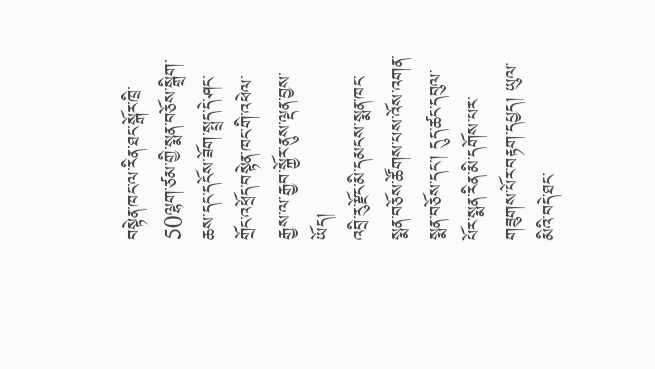བསྟེན་ཁང་ལ་རིན་ཐང་སྒོར་ཁྲི་50ལྷག་ཙམ་གྱི་སྨན་བཅོས་སྒྲིག་ཆས་དང་དངོས་ཟོག་སྤྲད་དེ་ཤང་གྲོང་འཕྲོད་བསྟེན་ཁང་གི་འཕེལ་རྒྱས་ལ་རྒྱབ་སྐྱོར་ནུས་ལྡན་བྱས་ཡོད།
འབྲི་རུ་རྫོང་མི་དམངས་སྨན་ཁང་སྨན་བཅོས་ཚོགས་པས་འོས་འགན་སྨན་བཅོས་དང་། དུད་ཚང་དབུལ་པོར་སྨན་རིན་མི་དགོས་པར་གཟུགས་པོར་བརྟག་དཔྱད། ཡུལ་མིའི་བདེ་ཐང་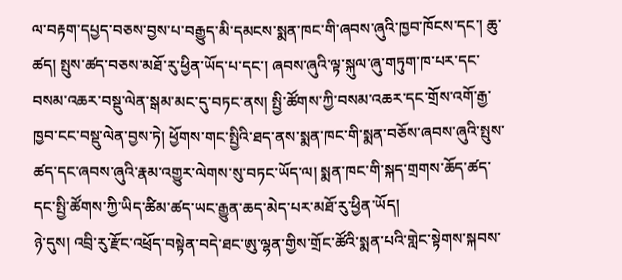ལ་བརྟག་དཔྱད་བཅས་བྱས་པ་བརྒྱུད་མི་དམངས་སྨན་ཁང་གི་ཞབས་ཞུའི་ཁྱབ་ཁོངས་དང་། ཆུ་ཚད། སྤུས་ཚད་བཅས་མཐོ་རུ་ཕྱིན་ཡོད་པ་དང་། ཞབས་ཞུའི་ལྟ་སྐུལ་ཞུ་གཏུག་ཁ་པར་དང་བསམ་འཆར་བསྡུ་ལེན་སྒམ་མང་དུ་བཏང་ནས། སྤྱི་ཚོགས་ཀྱི་བསམ་འཆར་དང་གྲོས་འགོ་རྒྱ་ཁྱབ་ངང་བསྡུ་ལེན་བྱས་ཏེ། ཕྱོགས་གང་སྤྱིའི་ཐད་ནས་སྨན་ཁང་གི་སྨན་བཅོས་ཞབས་ཞུའི་སྤུས་ཚད་དང་ཞབས་ཞུའི་རྣམ་འགྱུར་ལེགས་སུ་བཏང་ཡོད་ལ། སྨན་ཁང་གི་སྐད་གྲགས་ཆོད་ཚད་དང་སྤྱི་ཚོགས་ཀྱི་ཡིད་ཚིམ་ཚད་ཡང་རྒྱུན་ཆད་མེད་པར་མཐོ་རུ་ཕྱིན་ཡོད།
ཉེ་དུས། འབྲི་རུ་རྫོང་འཕྲོད་བསྟེན་བདེ་ཐང་ཨུ་ལྷན་གྱིས་གྲོང་ཚོའི་སྨན་པའི་གླེང་སྟེགས་སྐབས་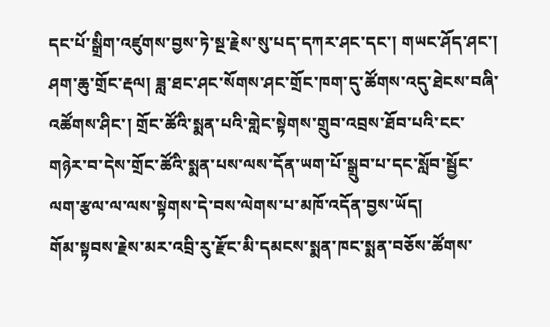དང་པོ་སྒྲིག་འཛུགས་བྱས་ཏེ་སྔ་རྗེས་སུ་པད་དཀར་ཤང་དང་། གཡང་ཤོད་ཤང་། ཤག་ཆུ་གྲོང་རྡལ། ཟླ་ཐང་ཤང་སོགས་ཤང་གྲོང་ཁག་དུ་ཚོགས་འདུ་ཐེངས་བཞི་འཚོགས་ཤིང་། གྲོང་ཚོའི་སྨན་པའི་གླེང་སྟེགས་གྲུབ་འབྲས་ཐོབ་པའི་ངང་གཉེར་བ་དེས་གྲོང་ཚོའི་སྨན་པས་ལས་དོན་ཡག་པོ་སྒྲུབ་པ་དང་སློབ་སྦྱོང་ལག་རྩལ་ལ་ལས་སྟེགས་དེ་བས་ལེགས་པ་མཁོ་འདོན་བྱས་ཡོད།
གོམ་སྟབས་རྗེས་མར་འབྲི་རུ་རྫོང་མི་དམངས་སྨན་ཁང་སྨན་བཅོས་ཚོགས་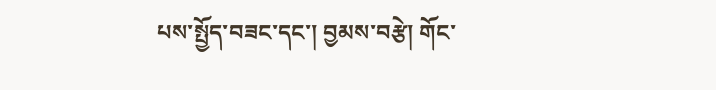པས་སྤྱོད་བཟང་དང་། བྱམས་བརྩེ། གོང་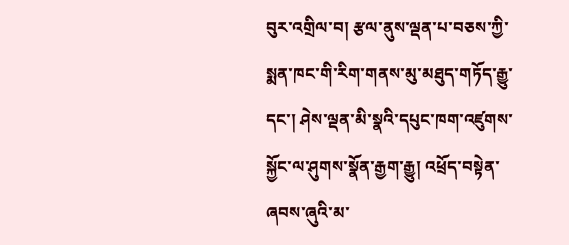བུར་འགྲིལ་བ། རྩལ་ནུས་ལྡན་པ་བཅས་ཀྱི་སྨན་ཁང་གི་རིག་གནས་མུ་མཐུད་གཏོད་རྒྱུ་དང་། ཤེས་ལྡན་མི་སྣའི་དཔུང་ཁག་འཛུགས་སྐྱོང་ལ་ཤུགས་སྣོན་རྒྱག་རྒྱུ། འཕྲོད་བསྟེན་ཞབས་ཞུའི་མ་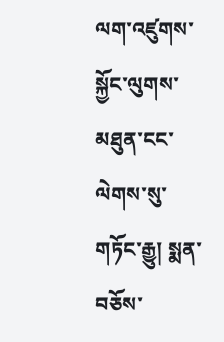ལག་འཛུགས་སྐྱོང་ལུགས་མཐུན་ངང་ལེགས་སུ་གཏོང་རྒྱུ། སྨན་བཅོས་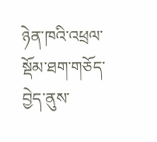ཉེན་ཁའི་འཕྲལ་སྡོམ་ཐག་གཅོད་བྱེད་ནུས་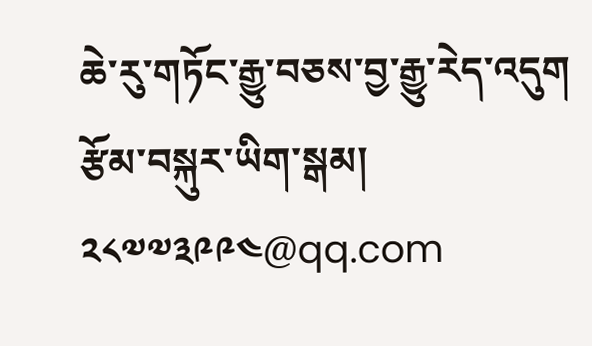ཆེ་རུ་གཏོང་རྒྱུ་བཅས་བྱ་རྒྱུ་རེད་འདུག
རྩོམ་བསྐུར་ཡིག་སྒམ། ༢༨༧༧༣༩༩༤@qq.com